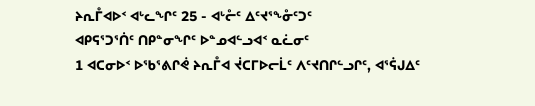ᔨᕆᒤᐊᐅᑉ ᐊᒡᓚᖏᑦ 25 - ᐊᒡᓔᑦ ᐃᑦᔪᕐᖕᓁᑦᑐᑦ
ᐊᑭᕋᕐᑐᕐᑏᑦ ᑎᑭᓐᓂᖏᑦ ᐅᓐᓄᐊᓪᓗᐊᑉ ᓇᓛᓂᑦ
1 ᐊᑕᓂᐅᑉ ᐅᖃᕐᕕᒋᕚ ᔨᕆᒤᐊ ᔫᑕᒥᐅᓕᒫᑦ ᐱᑦᔪᑎᒋᓪᓗᒋᑦ, ᐊᕐᕌᒍᐃᑦ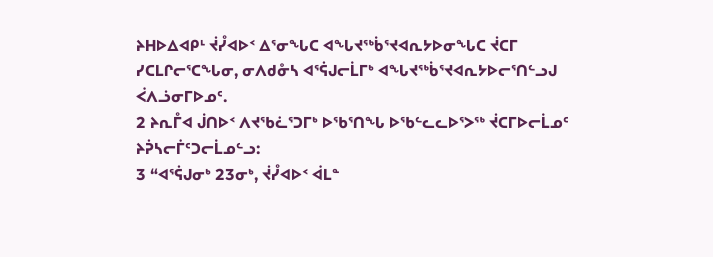ᔨᕼᐅᐃᐊᑭᒻ ᔫᓮᐊᐅᑉ ᐃᕐᓂᖓᑕ ᐊᖓᔪᖅᑳᕐᔪᐊᕆᔭᐅᓂᖓᑕ ᔫᑕᒥ ᓯᑕᒪᒋᓕᕐᑕᖓᓂ, ᓂᐱᑯᓁᓴ ᐊᕐᕌᒍᓕᒫᒥᒃ ᐊᖓᔪᖅᑳᕐᔪᐊᕆᔭᐅᓕᕐᑎᓪᓗᒍ ᐹᐱᓘᓂᒥᐅᓄᑦ.
2 ᔨᕆᒤᐊ ᒎᑎᐅᑉ ᐱᔪᖃᓛᕐᑐᒥᒃ ᐅᖃᕐᑎᖓ ᐅᖃᓪᓚᓚᐅᕐᐳᖅ ᔫᑕᒥᐅᓕᒫᓄᑦ ᔨᕉᓴᓕᒦᑦᑐᓕᒫᓄᓪᓗ:
3 “ᐊᕐᕌᒍᓂᒃ 23ᓂᒃ, ᔫᓮᐊᐅᑉ ᐋᒪᓐ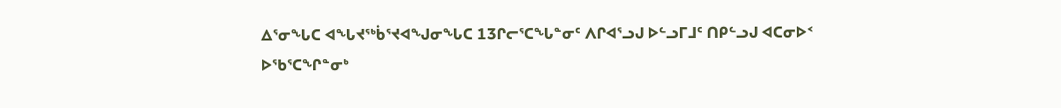ᐃᕐᓂᖓᑕ ᐊᖓᔪᖅᑳᕐᔪᐊᖑᓂᖓᑕ 13ᒋᓕᕐᑕᖓᓐᓂᑦ ᐱᒋᐊᕐᓗᒍ ᐅᓪᓗᒥᒧᑦ ᑎᑭᓪᓗᒍ ᐊᑕᓂᐅᑉ ᐅᖃᕐᑕᖏᓐᓂᒃ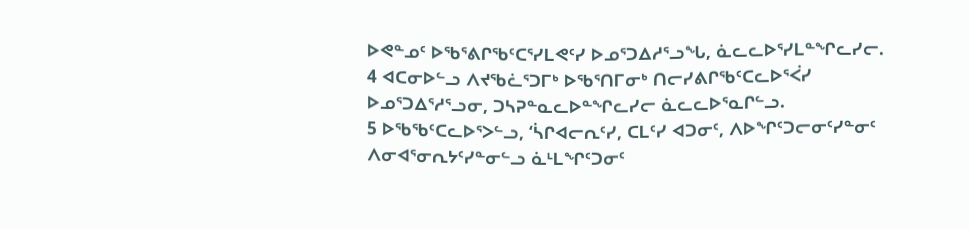ᐅᕙᓐᓄᑦ ᐅᖃᕐᕕᒋᖃᑦᑕᕐᓯᒪᕙᑦᓯ ᐅᓄᕐᑐᐃᓱᕐᓗᖓ, ᓈᓚᓚᐅᕐᓯᒪᓐᖏᓚᓯᓕ.
4 ᐊᑕᓂᐅᓪᓗ ᐱᔪᖃᓛᕐᑐᒥᒃ ᐅᖃᕐᑎᒥᓂᒃ ᑎᓕᓯᕕᒋᖃᑦᑕᓚᐅᕐᐹᓯ ᐅᓄᕐᑐᐃᕐᓱᕐᓗᓂ, ᑐᓴᕈᓐᓇᓚᐅᓐᖏᓚᓯᓕ ᓈᓚᓚᐅᕐᓇᒋᓪᓗ.
5 ᐅᖃᖃᑦᑕᓚᐅᕐᐳᓪᓗ, ‘ᓵᒋᐊᓕᕆᑦᓯ, ᑕᒪᑦᓯ ᐊᑐᓂᑦ, ᐱᐅᖏᑦᑐᓕᓂᑦᓯᓐᓂᑦ ᐱᓂᐊᕐᓂᕆᔭᑦᓯᓐᓂᓪᓗ ᓈᒻᒪᖏᑦᑐᓂᑦ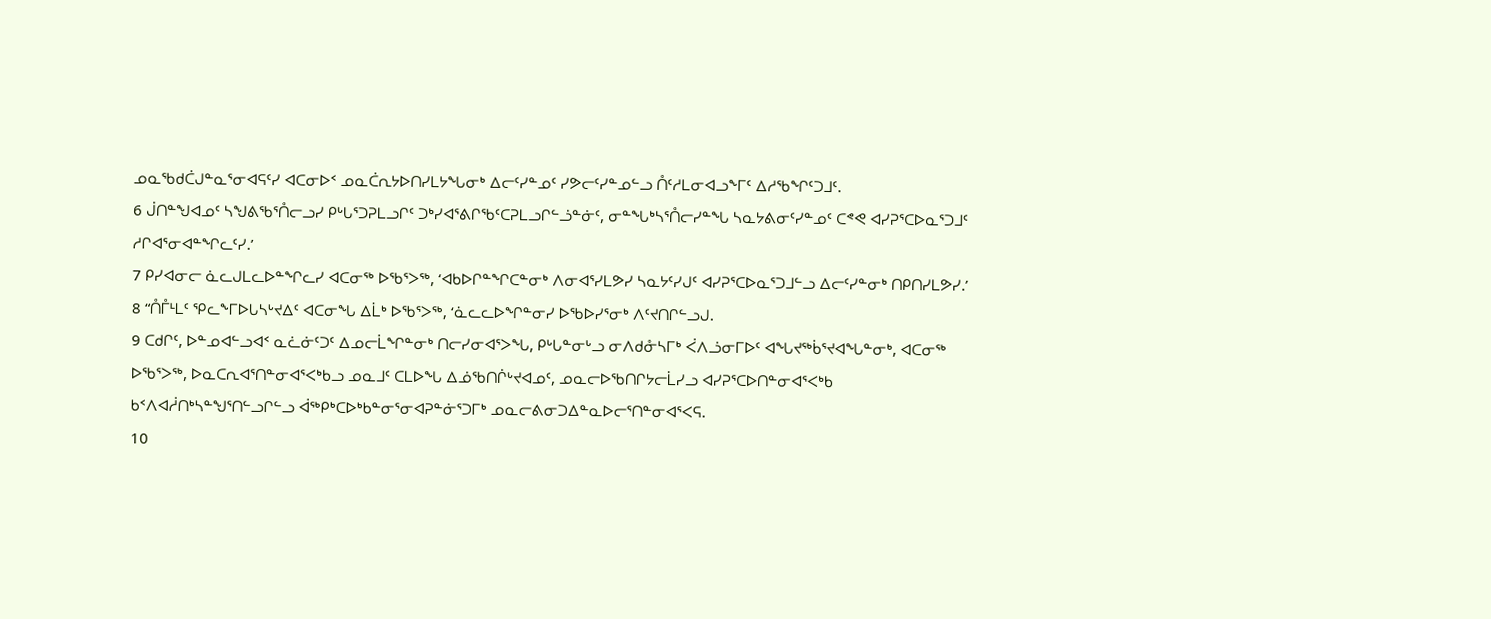ᓄᓇᖃᑯᑖᒍᓐᓇᕐᓂᐊᕋᑦᓯ ᐊᑕᓂᐅᑉ ᓄᓇᑖᕆᔭᐅᑎᓯᒪᔭᖓᓂᒃ ᐃᓕᑦᓯᓐᓄᑦ ᓯᕗᓕᑦᓯᓐᓄᓪᓗ ᑍᑦᓱᒪᓂᐊᓗᖕᒥᑦ ᐃᓱᖃᖏᑦᑐᒧᑦ.
6 ᒎᑎᓐᖑᐊᓄᑦ ᓴᖑᕕᖃᕐᑍᓕᓗᓯ ᑭᒡᒐᕐᑐᕈᒪᓗᒋᑦ ᑐᒃᓯᐊᕐᕕᒋᖃᑦᑕᕈᒪᓗᒋᓪᓘᓐᓃᑦ, ᓂᓐᖓᒃᓴᕐᑍᓕᓯᓐᖓ ᓴᓇᔭᕕᓂᑦᓯᓐᓄᑦ ᑕᕝᕙ ᐊᓯᕈᕐᑕᐅᓇᕐᑐᒧᑦ ᓱᒋᐊᕐᓂᐊᓐᖏᓚᑦᓯ.’
7 ᑭᓯᐊᓂᓕ ᓈᓚᒍᒪᓚᐅᓐᖏᓚᓯ ᐊᑕᓂᖅ ᐅᖃᕐᐳᖅ, ‘ᐊᑲᐅᒋᓐᖏᑕᓐᓂᒃ ᐱᓂᐊᕐᓯᒪᕗᓯ ᓴᓇᔭᑦᓯᒍᑦ ᐊᓯᕈᕐᑕᐅᓇᕐᑐᒧᓪᓗ ᐃᓕᑦᓯᓐᓂᒃ ᑎᑭᑎᓯᒪᕗᓯ.’
8 “ᑍᒤᒻᒪᑦ ᕿᓚᖕᒥᐅᒐᓴᒡᔪᐃᑦ ᐊᑕᓂᖓ ᐃᒫᒃ ᐅᖃᕐᐳᖅ, ‘ᓈᓚᓚᐅᖏᓐᓂᓯ ᐅᖃᐅᓯᕐᓂᒃ ᐱᑦᔪᑎᒋᓪᓗᒍ.
9 ᑕᑯᒋᑦ, ᐅᓐᓄᐊᓪᓗᐊᑉ ᓇᓛᓃᑦᑐᑦ ᐃᓄᓕᒫᖏᓐᓂᒃ ᑎᓕᓯᓂᐊᕐᐳᖓ, ᑭᒡᒐᓐᓂᒡᓗ ᓂᐱᑯᓁᓴᒥᒃ ᐹᐱᓘᓂᒥᐅᑦ ᐊᖓᔪᖅᑳᕐᔪᐊᖓᓐᓂᒃ, ᐊᑕᓂᖅ ᐅᖃᕐᐳᖅ, ᐅᓇᑕᕆᐊᕐᑎᓐᓂᐊᕐᐸᒃᑲᓗ ᓄᓇᒧᑦ ᑕᒪᐅᖓ ᐃᓅᖃᑎᒌᒡᔪᐊᓄᑦ, ᓄᓇᓕᐅᖃᑎᒋᔭᓕᒫᓯᓗ ᐊᓯᕈᕐᑕᐅᑎᓐᓂᐊᕐᐸᒃᑲ ᑲᑉᐱᐊᓲᑎᒃᓴᓐᖑᕐᑎᓪᓗᒋᓪᓗ ᐋᖅᑭᒃᑕᐅᒃᑲᓐᓂᕐᓂᐊᕈᓐᓃᕐᑐᒥᒃ ᓄᓇᓕᕕᓂᑐᐃᓐᓇᐅᓕᕐᑎᓐᓂᐊᕐᐸᕋ.
10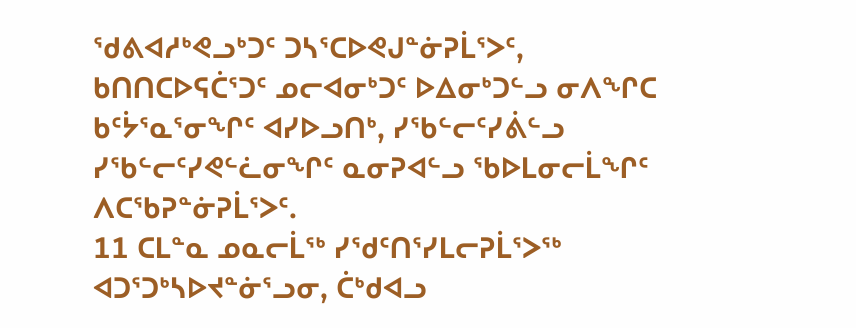ᖁᕕᐊᓱᒃᕙᓗᒃᑐᑦ ᑐᓴᕐᑕᐅᕙᒍᓐᓃᕈᒫᕐᐳᑦ, ᑲᑎᑎᑕᐅᕋᑖᕐᑐᑦ ᓄᓕᐊᓂᒃᑐᑦ ᐅᐃᓂᒃᑐᓪᓗ ᓂᐱᖏᑕ ᑲᑦᔮᕐᓇᕐᓂᖏᑦ ᐊᓯᐅᓗᑎᒃ, ᓯᖃᓪᓕᑦᓯᕖᓪᓗ ᓯᖃᓪᓕᑦᓯᕙᓪᓛᓂᖏᑦ ᓇᓂᕈᐊᓪᓗ ᖃᐅᒪᓂᓕᒫᖏᑦ ᐱᑕᖃᕈᓐᓃᕈᒫᕐᐳᑦ.
11 ᑕᒪᓐᓇ ᓄᓇᓕᒫᖅ ᓯᖁᑦᑎᕐᓯᒪᓕᕈᒫᕐᐳᖅ ᐊᑐᕐᑐᒃᓴᐅᔪᓐᓃᕐᓗᓂ, ᑖᒃᑯᐊᓗ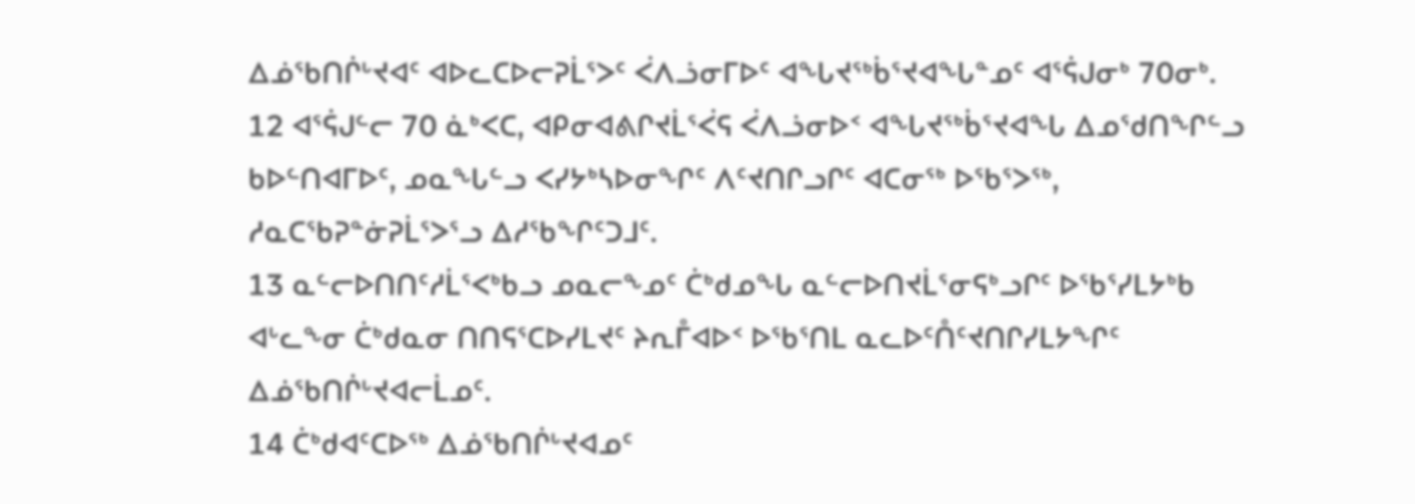ᐃᓅᖃᑎᒌᒡᔪᐊᑦ ᐊᐅᓚᑕᐅᓕᕈᒫᕐᐳᑦ ᐹᐱᓘᓂᒥᐅᑦ ᐊᖓᔪᖅᑳᕐᔪᐊᖓᓐᓄᑦ ᐊᕐᕌᒍᓂᒃ 70ᓂᒃ.
12 ᐊᕐᕌᒍᓪᓕ 70 ᓈᒃᐸᑕ, ᐊᑭᓂᐊᕕᒋᔪᒫᕐᐹᕋ ᐹᐱᓘᓂᐅᑉ ᐊᖓᔪᖅᑳᕐᔪᐊᖓ ᐃᓄᖁᑎᖏᓪᓗ ᑲᐅᓪᑎᐊᒥᐅᑦ, ᓄᓇᖓᓪᓗ ᐸᓯᔭᒃᓴᐅᓂᖏᑦ ᐱᑦᔪᑎᒋᓗᒋᑦ ᐊᑕᓂᖅ ᐅᖃᕐᐳᖅ, ᓱᓇᑕᖃᕈᓐᓃᕈᒫᕐᐳᕐᓗ ᐃᓱᖃᖏᑦᑐᒧᑦ.
13 ᓇᓪᓕᐅᑎᑎᑦᓱᒫᕐᐸᒃᑲᓗ ᓄᓇᓕᖕᓄᑦ ᑖᒃᑯᓄᖓ ᓇᓪᓕᐅᑎᔪᒫᕐᓂᕋᒃᓗᒋᑦ ᐅᖃᕐᓯᒪᔭᒃᑲ ᐊᒡᓚᖕᓂ ᑖᒃᑯᓇᓂ ᑎᑎᕋᕐᑕᐅᓯᒪᔪᑦ ᔨᕆᒤᐊᐅᑉ ᐅᖃᕐᑎᒪ ᓇᓚᐅᑦᑍᑦᔪᑎᒋᓯᒪᔭᖏᑦ ᐃᓅᖃᑎᒌᒡᔪᐊᓕᒫᓄᑦ.
14 ᑖᒃᑯᐊᑦᑕᐅᖅ ᐃᓅᖃᑎᒌᒡᔪᐊᓄᑦ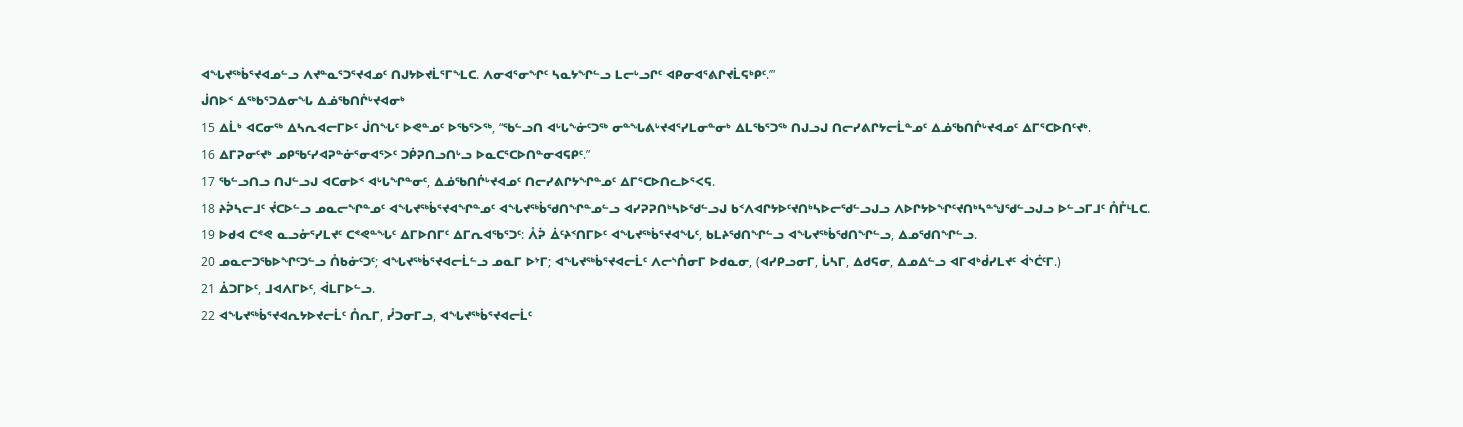ᐊᖓᔪᖅᑳᕐᔪᐊᓄᓪᓗ ᐱᔪᓐᓇᕐᑐᕐᔪᐊᓄᑦ ᑎᒍᔭᐅᔪᒫᕐᒥᖕᒪᑕ. ᐱᓂᐊᕐᓂᖏᑦ ᓴᓇᔭᖏᓪᓗ ᒪᓕᒡᓗᒋᑦ ᐊᑭᓂᐊᕐᕕᒋᔪᒫᕋᒃᑭᑦ.’”
ᒎᑎᐅᑉ ᐃᖅᑲᕐᑐᐃᓂᖓ ᐃᓅᖃᑎᒌᒡᔪᐊᓂᒃ
15 ᐃᒫᒃ ᐊᑕᓂᖅ ᐃᓴᕆᐊᓕᒥᐅᑦ ᒎᑎᖓᑦ ᐅᕙᓐᓄᑦ ᐅᖃᕐᐳᖅ, “ᖃᓪᓗᑎ ᐊᒡᒐᖕᓃᑦᑐᖅ ᓂᓐᖓᕕᒡᔪᐊᕐᓯᒪᓂᓐᓂᒃ ᐃᒪᖃᕐᑐᖅ ᑎᒍᓗᒍ ᑎᓕᓯᕕᒋᔭᓕᒫᓐᓄᑦ ᐃᓅᖃᑎᒌᒡᔪᐊᓄᑦ ᐃᒥᕐᑕᐅᑎᑦᔪᒃ.
16 ᐃᒥᕈᓂᑦᔪᒃ ᓄᑭᖃᑦᓯᐊᕈᓐᓃᕐᓂᐊᕐᐳᑦ ᑐᑮᕈᑎᓗᑎᒡᓗ ᐅᓇᑕᕐᑕᐅᑎᓐᓂᐊᕋᑭᑦ.”
17 ᖃᓪᓗᑎᓗ ᑎᒍᓪᓗᒍ ᐊᑕᓂᐅᑉ ᐊᒡᒐᖏᓐᓂᑦ, ᐃᓅᖃᑎᒌᒡᔪᐊᓄᑦ ᑎᓕᓯᕕᒋᔭᖏᓐᓄᑦ ᐃᒥᕐᑕᐅᑎᓚᐅᕐᐸᕋ.
18 ᔨᕉᓴᓕᒧᑦ ᔫᑕᐅᓪᓗ ᓄᓇᓕᖏᓐᓄᑦ ᐊᖓᔪᖅᑳᕐᔪᐊᖏᓐᓄᑦ ᐊᖓᔪᖅᑳᖁᑎᖏᓐᓄᓪᓗ ᐊᓯᕈᕈᑎᒃᓴᐅᖁᓪᓗᒍ ᑲᑉᐱᐊᒋᔭᐅᑦᔪᑎᒃᓴᐅᓕᖁᓪᓗᒍᓗ ᐱᐅᒋᔭᐅᖏᑦᔪᑎᒃᓴᓐᖑᖁᓪᓗᒍᓗ ᐅᓪᓗᒥᒧᑦ ᑍᒤᒻᒪᑕ.
19 ᐅᑯᐊ ᑕᕝᕙ ᓇᓗᓁᕐᓯᒪᔪᑦ ᑕᕝᕙᓐᖓᑦ ᐃᒥᐅᑎᒥᑦ ᐃᒥᕆᐊᖃᕐᑐᑦ: ᐰᕉ ᐄᑦᔨᑉᑎᒥᐅᑦ ᐊᖓᔪᖅᑳᕐᔪᐊᖓᑦ, ᑲᒪᔨᖁᑎᖏᓪᓗ ᐊᖓᔪᖅᑳᖁᑎᖏᓪᓗ, ᐃᓄᖁᑎᖏᓪᓗ.
20 ᓄᓇᓕᑐᖃᐅᖏᑦᑐᓪᓗ ᑍᑲᓃᑦᑐᑦ; ᐊᖓᔪᖅᑳᕐᔪᐊᓕᒫᓪᓗ ᓄᓇᒥ ᐅᔾᒥ; ᐊᖓᔪᖅᑳᕐᔪᐊᓕᒫᑦ ᐱᓕᔅᑍᓂᒥ ᐅᑯᓇᓂ, (ᐊᓯᑭᓗᓂᒥ, ᒑᓴᒥ, ᐃᑯᕋᓂ, ᐃᓄᐃᓪᓗ ᐊᒥᐊᒃᑰᓯᒪᔪᑦ ᐋᔅᑖᑦᒥ.)
21 ᐄᑐᒥᐅᑦ, ᒧᐊᐱᒥᐅᑦ, ᐋᒪᒥᐅᓪᓗ.
22 ᐊᖓᔪᖅᑳᕐᔪᐊᕆᔭᐅᔪᓕᒫᑦ ᑍᕆᒥ, ᓮᑐᓂᒥᓗ, ᐊᖓᔪᖅᑳᕐᔪᐊᓕᒫᑦ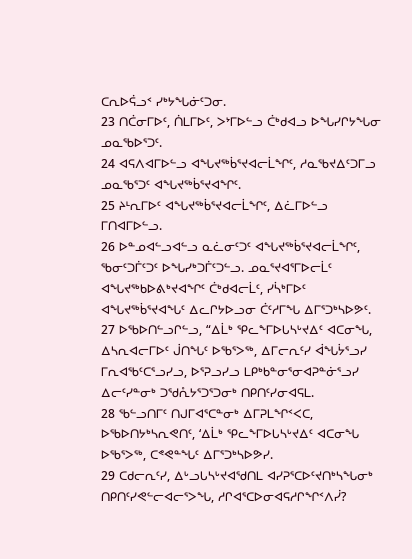ᑕᕆᐅᕌᓗᑉ ᓯᒃᔭᖓᓃᑦᑐᓂ.
23 ᑎᑖᓂᒥᐅᑦ, ᑏᒪᒥᐅᑦ, ᐳᔾᒥᐅᓪᓗ ᑖᒃᑯᐊᓗ ᐅᖓᓯᒋᔭᖓᓂ ᓄᓇᖃᐅᕐᑐᑦ.
24 ᐊᕋᐱᐊᒥᐅᓪᓗ ᐊᖓᔪᖅᑳᕐᔪᐊᓕᒫᖏᑦ, ᓱᓇᖃᔪᐃᑦᑐᒥᓗ ᓄᓇᖃᕐᑐᑦ ᐊᖓᔪᖅᑳᕐᔪᐊᖏᑦ.
25 ᔨᒻᕆᒥᐅᑦ ᐊᖓᔪᖅᑳᕐᔪᐊᓕᒫᖏᑦ, ᐃᓛᒥᐅᓪᓗ ᒥᑎᐊᒥᐅᓪᓗ.
26 ᐅᓐᓄᐊᓪᓗᐊᓪᓗ ᓇᓛᓂᑦᑐᑦ ᐊᖓᔪᖅᑳᕐᔪᐊᓕᒫᖏᑦ, ᖃᓂᑦᑐᒦᑦᑐᑦ ᐅᖓᓯᒃᑐᒦᑦᑐᓪᓗ. ᓄᓇᕐᔪᐊᕐᒥᐅᓕᒫᑦ ᐊᖓᔪᖅᑲᐅᕕᒃᔪᐊᖏᑦ ᑖᒃᑯᐊᓕᒫᑦ, ᓯᓵᒃᒥᐅᑦ ᐊᖓᔪᖅᑳᕐᔪᐊᖓᑦ ᐃᓚᒋᔭᐅᓗᓂ ᑖᑦᓱᒥᖓ ᐃᒥᕐᑐᒃᓴᐅᕗᑦ.
27 ᐅᖃᐅᑎᓪᓗᒋᓪᓗ, “ᐃᒫᒃ ᕿᓚᖕᒥᐅᒐᓴᒡᔪᐃᑦ ᐊᑕᓂᖓ, ᐃᓴᕆᐊᓕᒥᐅᑦ ᒎᑎᖓᑦ ᐅᖃᕐᐳᖅ, ᐃᒥᓕᕆᑦᓯ ᐋᖓᔮᕐᓗᓯ ᒥᕆᐊᖃᑦᑕᕐᓗᓯᓗ, ᐅᕐᕈᓗᓯᓗ ᒪᑭᒃᑲᓐᓂᕐᓂᐊᕈᓐᓃᕐᓗᓯ ᐃᓕᑦᓯᓐᓂᒃ ᑐᖁᕅᔭᕐᑐᕐᑐᓂᒃ ᑎᑭᑎᑦᓯᓂᐊᕋᒪ.
28 ᖃᓪᓗᑎᒥᑦ ᑎᒍᒥᐊᕐᑕᓐᓂᒃ ᐃᒥᕈᒪᖏᑉᐸᑕ, ᐅᖃᐅᑎᔭᒃᓴᕆᕙᑎᑦ, ‘ᐃᒫᒃ ᕿᓚᖕᒥᐅᒐᓴᒡᔪᐃᑦ ᐊᑕᓂᖓ ᐅᖃᕐᐳᖅ, ᑕᕝᕙᓐᖓᑦ ᐃᒥᕐᑐᒃᓴᐅᕗᓯ.
29 ᑕᑯᓕᕆᑦᓯ, ᐃᒡᓗᒐᓴᒡᔪᐊᖁᑎᒪ ᐊᓯᕈᕐᑕᐅᑦᔪᑎᒃᓴᖓᓂᒃ ᑎᑭᑎᑦᓯᕙᓪᓕᐊᓕᕐᐳᖓ, ᓱᒋᐊᕐᑕᐅᓂᐊᕋᓱᒋᖏᑉᐱᓰ?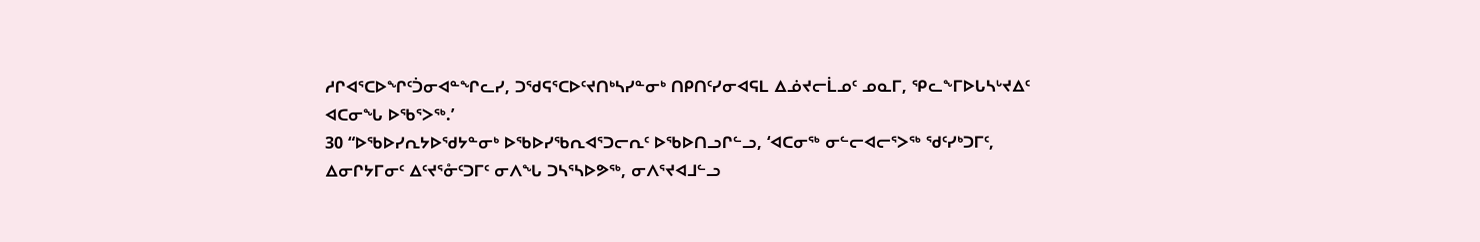ᓱᒋᐊᕐᑕᐅᖏᑦᑑᓂᐊᓐᖏᓚᓯ, ᑐᖁᕋᕐᑕᐅᑦᔪᑎᒃᓴᓯᓐᓂᒃ ᑎᑭᑎᑦᓯᓂᐊᕋᒪ ᐃᓅᔪᓕᒫᓄᑦ ᓄᓇᒥ, ᕿᓚᖕᒥᐅᒐᓴᒡᔪᐃᑦ ᐊᑕᓂᖓ ᐅᖃᕐᐳᖅ.’
30 “ᐅᖃᐅᓯᕆᔭᐅᖁᔭᓐᓂᒃ ᐅᖃᐅᓯᖃᕆᐊᕐᑐᓕᕆᑦ ᐅᖃᐅᑎᓗᒋᓪᓗ, ‘ᐊᑕᓂᖅ ᓂᓪᓕᐊᓕᕐᐳᖅ ᖁᑦᓯᒃᑐᒥᑦ, ᐃᓂᒋᔭᒥᓂᑦ ᐃᑦᔪᕐᓁᑦᑐᒥᑦ ᓂᐱᖓ ᑐᓴᕐᓴᐅᕗᖅ, ᓂᐱᕐᔪᐊᒧᓪᓗ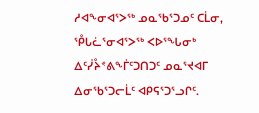ᓱᐊᖕᓂᐊᕐᐳᖅ ᓄᓇᖃᕐᑐᓄᑦ ᑕᒫᓂ, ᕾᒐᓛᕐᓂᐊᕐᐳᖅ ᐸᐅᕐᖓᓂᒃ ᐃᑦᓰᔧᕝᕕᖕᒦᑦᑐᑎᑐᑦ ᓄᓇᕐᔪᐊᒥ ᐃᓂᖃᕐᑐᓕᒫᑦ ᐊᑭᕋᕐᑐᕐᓗᒋᑦ.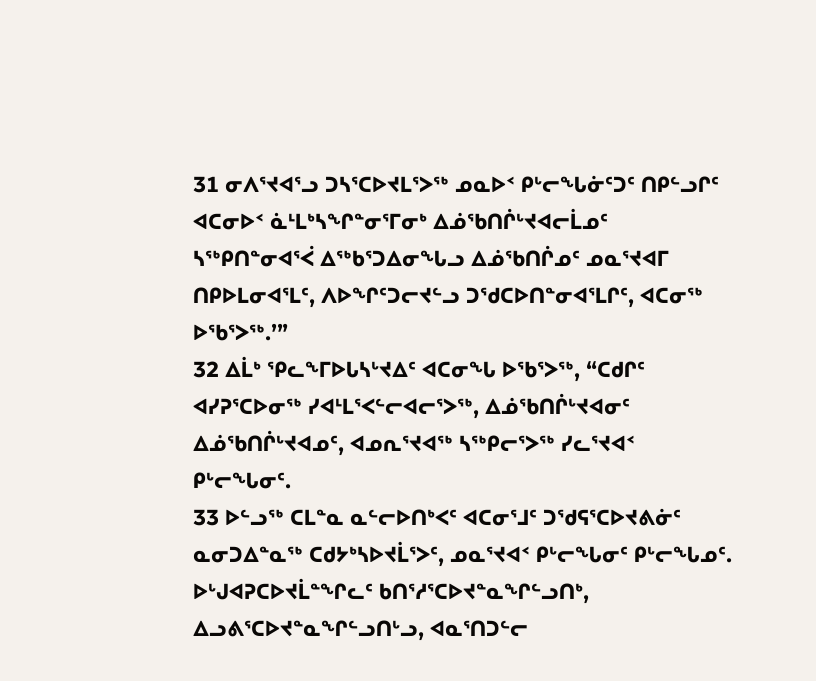31 ᓂᐱᕐᔪᐊᕐᓗ ᑐᓴᕐᑕᐅᔪᒪᕐᐳᖅ ᓄᓇᐅᑉ ᑭᒡᓕᖓᓃᑦᑐᑦ ᑎᑭᓪᓗᒋᑦ ᐊᑕᓂᐅᑉ ᓈᒻᒪᒃᓴᖏᓐᓂᕐᒥᓂᒃ ᐃᓅᖃᑎᒌᒡᔪᐊᓕᒫᓄᑦ ᓴᖅᑭᑎᓐᓂᐊᕐᐹ ᐃᖅᑲᕐᑐᐃᓂᖓᓗ ᐃᓅᖃᑎᒌᓄᑦ ᓄᓇᕐᔪᐊᒥ ᑎᑭᐅᒪᓂᐊᕐᒪᑦ, ᐱᐅᖏᑦᑐᓕᔪᓪᓗ ᑐᖁᑕᐅᑎᓐᓂᐊᕐᒪᒋᑦ, ᐊᑕᓂᖅ ᐅᖃᕐᐳᖅ.’”
32 ᐃᒫᒃ ᕿᓚᖕᒥᐅᒐᓴᒡᔪᐃᑦ ᐊᑕᓂᖓ ᐅᖃᕐᐳᖅ, “ᑕᑯᒋᑦ ᐊᓯᕈᕐᑕᐅᓂᖅ ᓯᐊᒻᒪᕐᐸᓪᓕᐊᓕᕐᐳᖅ, ᐃᓅᖃᑎᒌᒡᔪᐊᓂᑦ ᐃᓅᖃᑎᒌᒡᔪᐊᓄᑦ, ᐊᓄᕆᕐᔪᐊᖅ ᓴᖅᑭᓕᕐᐳᖅ ᓯᓚᕐᔪᐊᑉ ᑭᒡᓕᖓᓂᑦ.
33 ᐅᓪᓗᖅ ᑕᒪᓐᓇ ᓇᓪᓕᐅᑎᒃᐸᑦ ᐊᑕᓂᕐᒧᑦ ᑐᖁᕋᕐᑕᐅᔪᕕᓃᑦ ᓇᓂᑐᐃᓐᓇᖅ ᑕᑯᔭᒃᓴᐅᔪᒫᕐᐳᑦ, ᓄᓇᕐᔪᐊᑉ ᑭᒡᓕᖓᓂᑦ ᑭᒡᓕᖓᓄᑦ. ᐅᒡᒍᐊᕈᑕᐅᔪᒫᓐᖏᓚᑦ ᑲᑎᕐᓱᕐᑕᐅᔪᓐᓇᖏᓪᓗᑎᒃ, ᐃᓗᕕᕐᑕᐅᔪᓐᓇᖏᓪᓗᑎᒡᓗ, ᐊᓇᕐᑎᑐᓪᓕ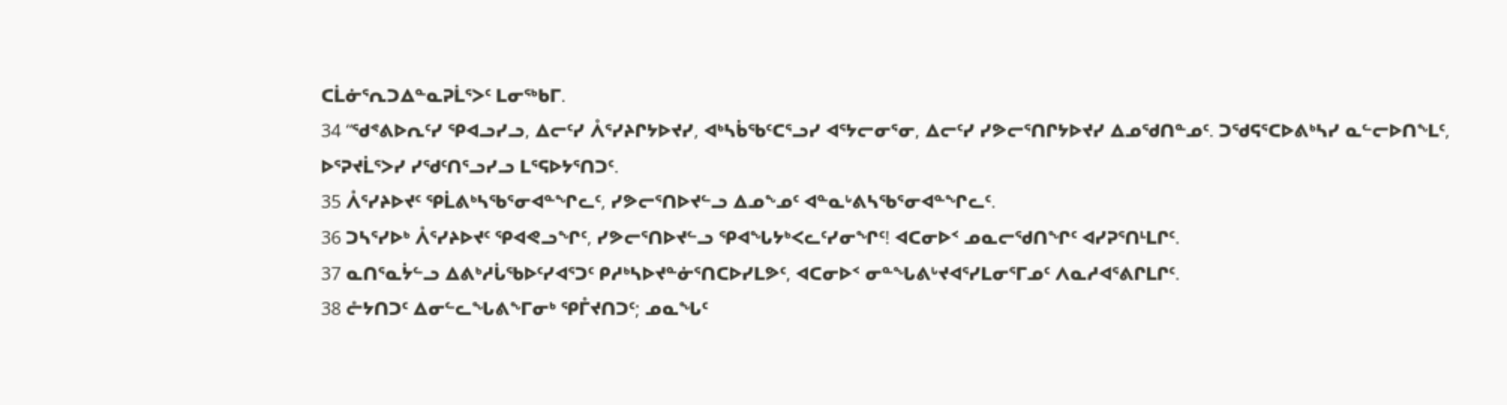ᑕᒫᓃᕐᕆᑐᐃᓐᓇᕈᒫᕐᐳᑦ ᒪᓂᖅᑲᒥ.
34 “ᖁᕝᕕᐅᕆᑦᓯ ᕿᐊᓗᓯᓗ, ᐃᓕᑦᓯ ᐰᕐᓯᔨᒋᔭᐅᔪᓯ, ᐊᒃᓴᑳᖃᑦᑕᕐᓗᓯ ᐊᕐᔭᓕᓂᕐᓂ, ᐃᓕᑦᓯ ᓯᕗᓕᕐᑎᒋᔭᐅᔪᓯ ᐃᓄᖁᑎᓐᓄᑦ. ᑐᖁᕋᕐᑕᐅᕕᒃᓴᓯ ᓇᓪᓕᐅᑎᖕᒪᑦ, ᐅᕐᕈᔪᒫᕐᐳᓯ ᓯᖁᑦᑎᕐᓗᓯᓗ ᒪᕐᕋᐅᔭᕐᑎᑐᑦ.
35 ᐰᕐᓯᔨᐅᔪᑦ ᕿᒫᕕᒃᓴᖃᕐᓂᐊᓐᖏᓚᑦ, ᓯᕗᓕᕐᑎᐅᔪᓪᓗ ᐃᓄᖕᓄᑦ ᐊᓐᓇᒡᕕᓴᖃᕐᓂᐊᓐᖏᓚᑦ.
36 ᑐᓴᕐᓯᐅᒃ ᐰᕐᓯᔨᐅᔪᑦ ᕿᐊᕙᓗᖏᑦ, ᓯᕗᓕᕐᑎᐅᔪᓪᓗ ᕿᐊᖓᔭᒃᐸᓚᑦᓯᓂᖏᑦ! ᐊᑕᓂᐅᑉ ᓄᓇᓕᖁᑎᖏᑦ ᐊᓯᕈᕐᑎᒻᒪᒋᑦ.
37 ᓇᑎᕐᓇᔮᓪᓗ ᐃᕕᒃᓱᒑᖃᐅᑦᓯᐊᕐᑐᑦ ᑭᓱᒃᓴᐅᔪᓐᓃᕐᑎᑕᐅᓯᒪᕗᑦ, ᐊᑕᓂᐅᑉ ᓂᓐᖓᕕᒡᔪᐊᕐᓯᒪᓂᕐᒥᓄᑦ ᐱᓇᓱᐊᕐᕕᒋᒪᒋᑦ.
38 ᓔᔭᑎᑐᑦ ᐃᓂᓪᓚᖓᕕᖕᒥᓂᒃ ᕿᒤᔪᑎᑐᑦ; ᓄᓇᖓᑦ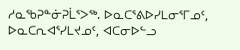ᓱᓇᖃᕈᓐᓃᕈᒫᕐᐳᖅ. ᐅᓇᑕᕐᕕᐅᓯᒪᓂᕐᒥᓄᑦ, ᐅᓇᑕᕆᐊᕐᓯᒪᔪᓄᑦ, ᐊᑕᓂᐅᓪᓗ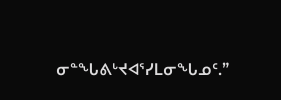ᓂᓐᖓᕕᒡᔪᐊᕐᓯᒪᓂᖓᓄᑦ.”